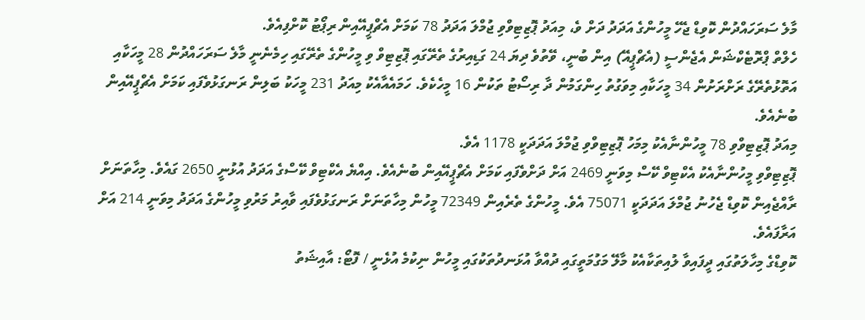މާލެ ސަރަހައްދުން ކޮވިޑް ޖެހޭ މީހުންގެ އަދަދު ދަށް ވެ، މިއަދު ޕޮޒިޓިވްވި ޖުމްލަ އަދަދު 78 ކަމަށް އެޗްޕީއޭއިން ރިޕޯޓު ކޮށްފިއެވެ.
ހެލްތް ޕްރޮޓެކްޝަން އެޖެންސީ (އެޗްޕީއޭ) އިން ބުނީ، ވޭތުވެ ދިޔަ 24 ގަޑިއިރުގެ ތެރޭގައި ޕޮޒިޓިވް ވި މީހުންގެ ތެރޭގައި ހިމެނެނީ މާލެ ސަރަހައްދުން 28 މީހަކާއި އަތޮޅުތެރޭގެ ރަށްރަށުން 34 މީހަކާއި މިވަގުތު ހިންގަމުން ދާ ރިސޯޓު ތަކުން 16 މީހެކެވެ. ހަމައެއާއެކު މިއަދު 231 މީހަކު ބަލިން ރަނގަޅުވެފައި ކަމަށް އެޗްޕީއޭއިން ބުނެއެވެ.
މިއަދު ޕޮޒިޓިވްވި 78 މީހުންނާއެކު މިމަހު ޕޮޒިޓިވްވި ޖުމްލަ އަދަދަކީ 1178 އެވެ.
ޕޮޒިޓިވްވި މީހުންނާއެކު އެކްޓިވް ކޭސް މިވަނީ 2469 އަށް ދަށްވެފައި ކަމަށް އެޗްޕީއޭއިން ބުނެއެވެ. އިއްޔެ އެކްޓިވް ކޭސްގެ އަދަދު އުޅުނީ 2650 ގައެވެ. މިހާތަނަށް ރާއްޖެއިން ކޮވިޑް ޖެހުނު ޖުމްލަ އަދަދަކީ 75071 އެވެ. މީހުންގެ ތެރެއިން 72349 މީހުން މިހާތަނަށް ރަނގަޅުވެފައި ވާއިރު މަރުވި މީހުންގެ އަދަދު މިވަނީ 214 އަށް އަރާފައެވެ.
ކޮވިޑްގެ މިހާލަތުގައި ދީފައިވާ ލުއިތަކާއެކު މާލޭ މަގުމަތީގައި ދުއްވާ އުޅަނދުތަކުގައި މީހުން ނިކުމެ އުޅެނީ / ފޮޓޯ: އާއިޝަތު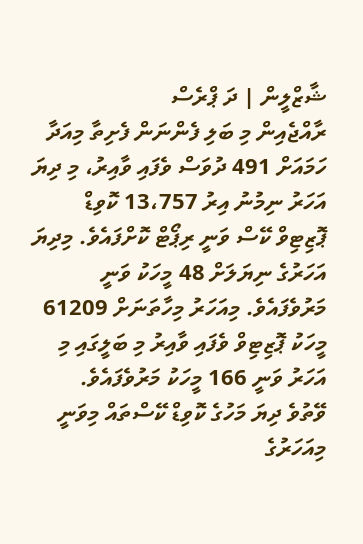ޝާޒްލީން | ދަ ޕްރެސް
ރާއްޖެއިން މި ބަލި ފެންނަން ފެށިތާ މިއަދާ ހަމައަށް 491 ދުވަސް ވެފައި ވާއިރު، މި ދިޔަ އަހަރު ނިމުނު އިރު 13،757 ކޮވިޑް ޕޮޒިޓިވް ކޭސް ވަނީ ރިޕޯޓް ކޮށްފައެވެ. މިދިޔަ އަހަރުގެ ނިޔަލަށް 48 މީހަކު ވަނީ މަރުވެފައެވެ. މިއަހަރު މިހާތަނަށް 61209 މީހަކު ޕޮޒިޓިވް ވެފައި ވާއިރު މި ބަލީގައި މި އަހަރު ވަނީ 166 މީހަކު މަރުވެފައެވެ.
ވޭތުވެ ދިޔަ މަހުގެ ކޮވިޑް ކޭސްތައް މިވަނީ މިއަހަރުގެ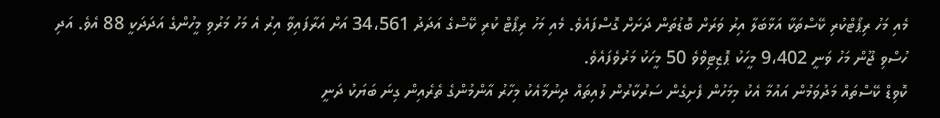މެއި މަހު ރިޕޯޓްކުރި ކޭސްތަކާ އަޅާބަލާ އިރު ވަރަށް ބޮޑުތަން ދަށަށް ގޮސްފައެވެ. މެއި މަހު ރިޕޯޓް ކުރި ކޭސްގެ އަދަދު 34،561 އަށް އަރާފައިވާ އިރު އެ މަހު މަރުވި މީހުންގެ އަދަދަކީ 88 އެވެ. އަދި ހުސްވި ޖޫން މަހު ވަނީ 9،402 މީހަކު ޕޮޒިޓިވްވެ 50 މީހަކު މަރުވެފައެވެ.
ކޮވިޑް ކޭސްތައް މަދުވަމުން އައުމާ އެކު މިމަހުން ފެށިގެން ސަރުކާރުން ލުއިތައް ދިނުމާއެކު މިހާރު އާންމުންގެ ތެރެއިން ގިނަ ބަޔަކު ދަނީ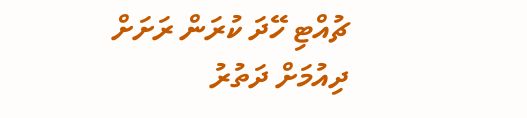ޗުއްޓި ހޭދަ ކުރަން ރަށަށް ދިއުމަށް ދަތުރު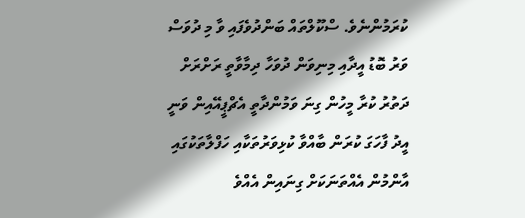ކުރަމުންނެވެ. ސްކޫލްތައް ބަންދުވެފައި ވާ މި ދުވަސް ވަރު ބޮޑު އީދާއި މިނިވަން ދުވަހާ ދިމާވާތީ ރަށްރަށް ދަތުރު ކުރާ މީހުން ގިނަ ވަމުންދާތީ އެޗްޕީއޭއިން ވަނީ އީދު ފާހަގަ ކުރަން ބާއްވާ ކުޅިވަރުތަކާއި ހަފްލާތަކުގައި އާންމުން އެއްތަނަކަށް ގިނައިން އެއްވެ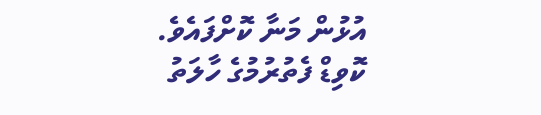އުޅުން މަނާ ކޮށްފައެވެ.
ކޮވިޑް ފެތުރުމުގެ ހާލަތު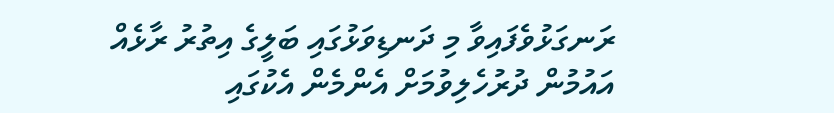ރަނގަޅުވެފައިވާ މި ދަނޑިވަޅުގައި ބަލީގެ އިތުރު ރާޅެއް އައުމުން ދުރުހެލިވުމަށް އެންމެން އެކުގައި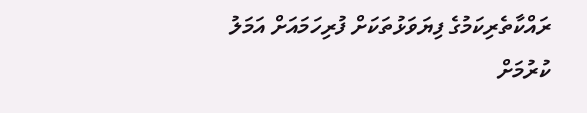ރައްކާތެރިކަމުގެ ފިޔަވަޅުތަކަށް ފުރިހަމައަށް އަމަލު ކުރުމަށް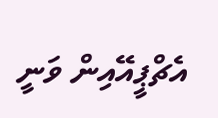އެޗްޕީއޭއިން ވަނީ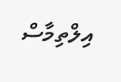އިލްތިމާސް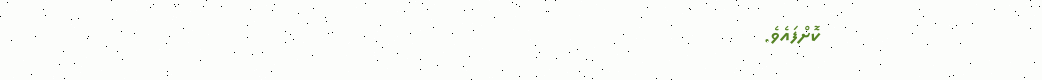ކޮށްފައެވެ.